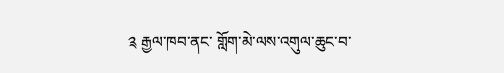༉ རྒྱལ་ཁབ་ནང་ གློག་མེ་ལས་འགུལ་ཆུང་བ་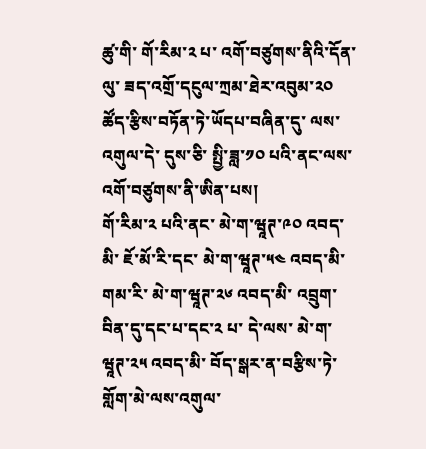ཚུ་གི་ གོ་རིམ་༢ པ་ འགོ་བཙུགས་ནིའི་དོན་ལུ་ ཟད་འགྲོ་དངུལ་ཀྲམ་ཐེར་འབུམ་༢༠ ཚོད་རྩིས་བཏོན་ཏེ་ཡོདཔ་བཞིན་དུ་ ལས་འགུལ་དེ་ དུས་ཅི་ སྤྱི་ཟླ་༡༠ པའི་ནང་ལས་ འགོ་བཙུགས་ནི་ཨིན་པས།
གོ་རིམ་༢ པའི་ནང་ མེ་ག་ཝཱཊ་༩༠ འབད་མི་ ཇོ་མོ་རི་དང་ མེ་ག་ཝཱཊ་༥༤ འབད་མི་གམ་རི་ མེ་ག་ཝཱཊ་༢༦ འབད་མི་ འབྲུག་བིན་དུ་དང་པ་དང་༢ པ་ དེ་ལས་ མེ་ག་ཝཱཊ་༢༥ འབད་མི་ བོད་སྒར་ན་བརྩིས་ཏེ་ གློག་མེ་ལས་འགུལ་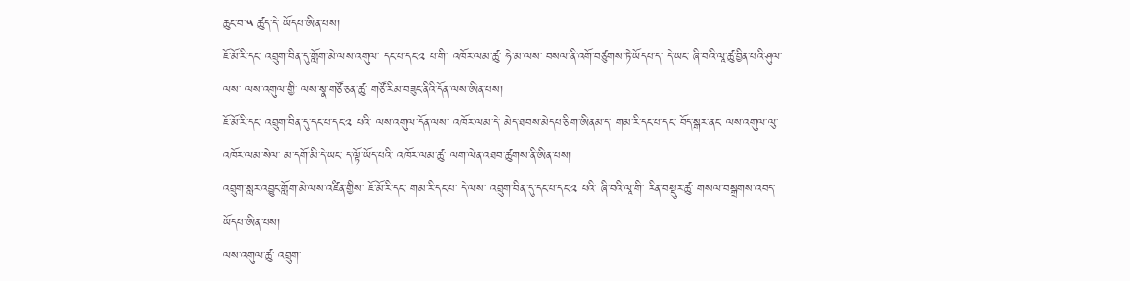ཆུང་བ་༥ ཚུད་དེ་ ཡོདཔ་ཨིན་པས།
ཇོ་མོ་རི་དང་ འབྲུག་བིན་དུ་གློག་མེ་ལས་འགུལ་ དང་པ་དང་༢ པ་གི་ འཁོར་ལམ་ཚུ་ ཧེ་མ་ལས་ བསལ་ནི་འགོ་བཙུགས་ཏེ་ཡོདཔ་ད་ དེ་ཡང་ ཞི་བའི་ལཱ་ཚུ་བྱིན་པའི་ཤུལ་ལས་ ལས་འགུལ་གྱི་ ལས་སྣ་གཙོ་ཅན་ཚུ་ གཙོ་རིམ་བཟུང་ནིའི་དོན་ལས་ཨིན་པས།
ཇོ་མོ་རི་དང་ འབྲུག་བིན་དུ་དང་པ་དང་༢ པའི་ ལས་འགུལ་དོན་ལས་ འཁོར་ལམ་དེ་ མེད་ཐབས་མེདཔ་ཅིག་ཨིནམ་ད་ གམ་རི་དང་པ་དང་ བོད་སྒར་ནང་ ལས་འགུལ་ལུ་ འཁོར་ལམ་སེལ་ མ་དགོ་མི་དེ་ཡང་ ད་ལྟོ་ཡོད་པའི་ འཁོར་ལམ་ཚུ་ ལག་ལེན་འཐབ་ཚུགས་ནི་ཨིན་པས།
འབྲུག་སླར་འབྱུང་གློག་མེ་ལས་འཛིན་གྱིས་ ཇོ་མོ་རི་དང་ གམ་རི་དང་པ་ དེ་ལས་ འབྲུག་བིན་དུ་དང་པ་དང་༢ པའི་ ཞི་བའི་ལཱ་གི་ རིན་བསྡུར་ཚུ་ གསལ་བསྒྲགས་འབད་ཡོདཔ་ཨིན་པས།
ལས་འགུལ་ཚུ་ འབྲུག་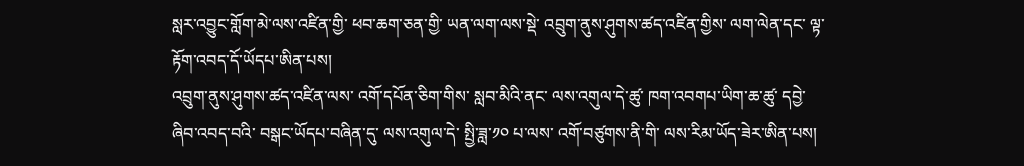སླར་འབྱུང་གློག་མེ་ལས་འཛིན་གྱི་ ཕབ་ཆག་ཅན་གྱི་ ཡན་ལག་ལས་སྡེ་ འབྲུག་ནུས་ཤུགས་ཚད་འཛིན་གྱིས་ ལག་ལེན་དང་ ལྟ་རྟོག་འབད་དོ་ཡོདཔ་ཨིན་པས།
འབྲུག་ནུས་ཤུགས་ཚད་འཛིན་ལས་ འགོ་དཔོན་ཅིག་གིས་ སླབ་མིའི་ནང་ ལས་འགུལ་དེ་ཚུ་ ཁག་འབགཔ་ཡིག་ཆ་ཚུ་ དབྱེ་ཞིབ་འབད་བའི་ བསྒང་ཡོདཔ་བཞིན་དུ་ ལས་འགུལ་དེ་ སྤྱི་ཟླ་༡༠ པ་ལས་ འགོ་བཙུགས་ནི་གི་ ལས་རིམ་ཡོད་ཟེར་ཨིན་པས།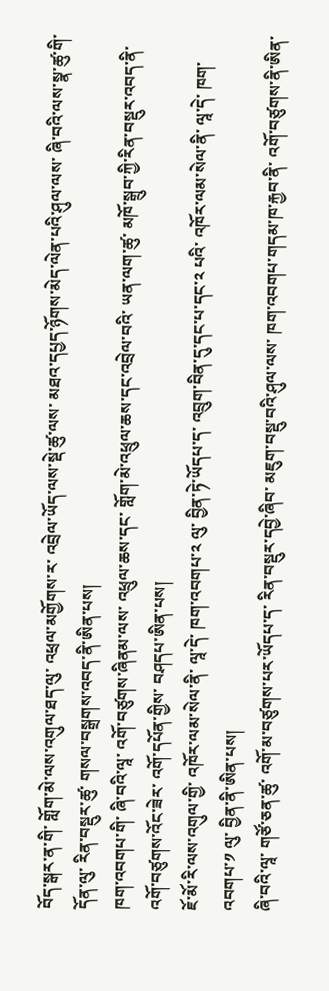བོད་སྒར་ན་གི་ གློག་མེ་ལས་འགུལ་ཐད་ལུ་ འཕྲལ་མགྱོགས་ར་ འབྲེལ་ཡོད་ལས་སྡེ་ཚུ་ལས་ མཐའ་དཔྱད་ཉོགས་མེད་ལེན་པའི་ཤུལ་ལས་ ཞི་བའི་ལས་སྣ་ཚུ་གི་དོན་ལུ་ རིན་བསྡུར་ཚུ་ གསལ་བསྒྲགས་འབད་ནི་ཨིན་པས།
ཁག་འབགཔ་གི་ ཞི་བའི་ལཱ་ འགོ་བཙུགས་ཞིནམ་ལས་ འཕྲུལ་ཆས་དང་ གློག་མེ་འཕྲུལ་ཆས་དང་འབྲེལ་བའི་ ཡན་ལག་ཚུ་ མཁོ་སྒྲུབ་ཀྱི་རིན་བསྡུར་འབད་ནི་ འགོ་བཙུགས་འོང་ཟེར་ འགོ་དཔོན་གྱིས་ བཤདཔ་ཨིན་པས།
ཇོ་མོ་རི་ལས་འགུལ་གྱི་ འཁོར་ལམ་སེལ་ནི་ ལཱ་དེ་ ཁག་འབགཔ་༢ ལུ་ བྱིན་ཏེ་ཡོདཔ་ད་ འབྲུག་བིན་དུ་དང་པ་དང་༢ པའི་ འཁོར་ལམ་སེལ་ནི་ ལཱ་དེ་ ཁག་འབགཔ་༡ ལུ་ བྱིན་ནི་ཨིན་པས།
ཞི་བའི་ལཱ་ གཙོ་ཅན་ཚུ་ འགོ་མ་བཙུགས་པར་ཡོདཔ་ད་ རིན་བསྡུར་དབྱེ་ཞིབ་ མཇུག་བསྡུ་བའི་ཤུལ་ལས་ ཁག་འབགཔ་གདམ་ཁ་རྐྱབ་ནི་ འགོ་བཙུགས་ནི་ཨིན་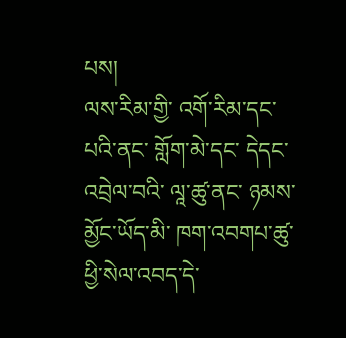པས།
ལས་རིམ་གྱི་ འགོ་རིམ་དང་པའི་ནང་ གློག་མེ་དང་ དེདང་འབྲེལ་བའི་ ལཱ་ཚུ་ནང་ ཉམས་མྱོང་ཡོད་མི་ ཁག་འབགཔ་ཚུ་ ཕྱི་སེལ་འབད་དེ་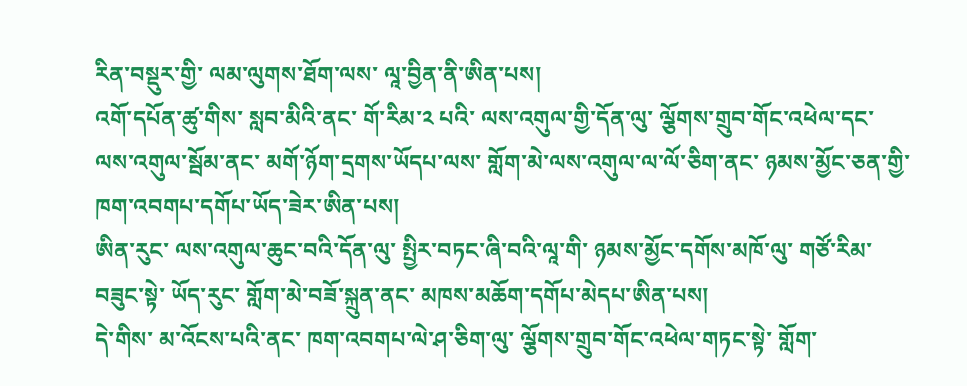རིན་བསྡུར་གྱི་ ལམ་ལུགས་ཐོག་ལས་ ལཱ་བྱིན་ནི་ཨིན་པས།
འགོ་དཔོན་ཚུ་གིས་ སླབ་མིའི་ནང་ གོ་རིམ་༢ པའི་ ལས་འགུལ་གྱི་དོན་ལུ་ ལྕོགས་གྲུབ་གོང་འཕེལ་དང་ ལས་འགུལ་སྦོམ་ནང་ མགོ་ཉོག་དྲགས་ཡོདཔ་ལས་ གློག་མེ་ལས་འགུལ་ལ་ལོ་ཅིག་ནང་ ཉམས་མྱོང་ཅན་གྱི་ ཁག་འབགཔ་དགོཔ་ཡོད་ཟེར་ཨིན་པས།
ཨིན་རུང་ ལས་འགུལ་ཆུང་བའི་དོན་ལུ་ སྤྱིར་བཏང་ཞི་བའི་ལཱ་གི་ ཉམས་མྱོང་དགོས་མཁོ་ལུ་ གཙོ་རིམ་བཟུང་སྟེ་ ཡོད་རུང་ གློག་མེ་བཟོ་སྐྲུན་ནང་ མཁས་མཆོག་དགོཔ་མེདཔ་ཨིན་པས།
དེ་གིས་ མ་འོངས་པའི་ནང་ ཁག་འབགཔ་ལེ་ཤ་ཅིག་ལུ་ ལྕོགས་གྲུབ་གོང་འཕེལ་གཏང་སྟེ་ གློག་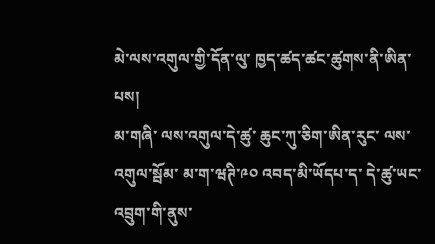མེ་ལས་འགུལ་གྱི་དོན་ལུ་ ཁྱད་ཚད་ཚང་ཚུགས་ནི་ཨིན་པས།
མ་གཞི་ ལས་འགུལ་དེ་ཚུ་ ཆུང་ཀུ་ཅིག་ཨིན་རུང་ ལས་འགུལ་སྦོམ་ མ་ག་ཝཊི་༩༠ འབད་མི་ཡོདཔ་ད་ དེ་ཚུ་ཡང་ འབྲུག་གི་ནུས་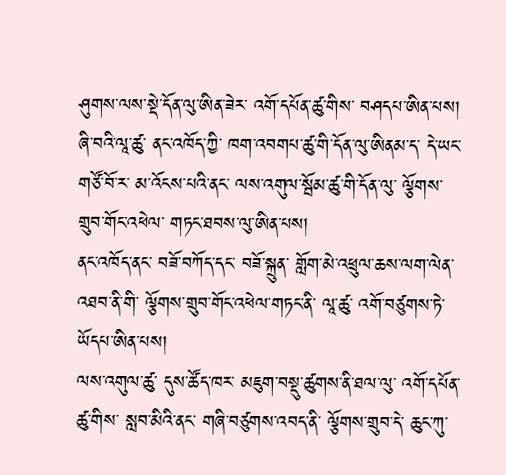ཤུགས་ལས་སྡེ་དོན་ལུ་ཨིན་ཟེར་ འགོ་དཔོན་ཚུ་གིས་ བཤདཔ་ཨིན་པས།
ཞི་བའི་ལཱ་ཚུ་ ནང་འཁོད་ཀྱི་ ཁག་འབགཔ་ཚུ་གི་དོན་ལུ་ཨིནམ་ད་ དེ་ཡང་ གཙོ་བོ་ར་ མ་འོངས་པའི་ནང་ ལས་འགུལ་སྦོམ་ཚུ་གི་དོན་ལུ་ ལྕོགས་གྲུབ་གོང་འཕེལ་ གཏང་ཐབས་ལུ་ཨིན་པས།
ནང་འཁོད་ནང་ བཟོ་བཀོད་དང་ བཟོ་སྐྲུན་ གློག་མེ་འཕྲུལ་ཆས་ལག་ལེན་འཐབ་ནི་གི་ ལྕོགས་གྲུབ་གོང་འཕེལ་གཏང་ནི་ ལཱ་ཚུ་ འགོ་བཙུགས་ཏེ་ཡོདཔ་ཨིན་པས།
ལས་འགུལ་ཚུ་ དུས་ཚོད་ཁར་ མཇུག་བསྡུ་ཚུགས་ནི་ཐལ་ལུ་ འགོ་དཔོན་ཚུ་གིས་ སླབ་མིའི་ནང་ གཞི་བཙུགས་འབད་ནི་ ལྕོགས་གྲུབ་དེ་ ཆུང་ཀུ་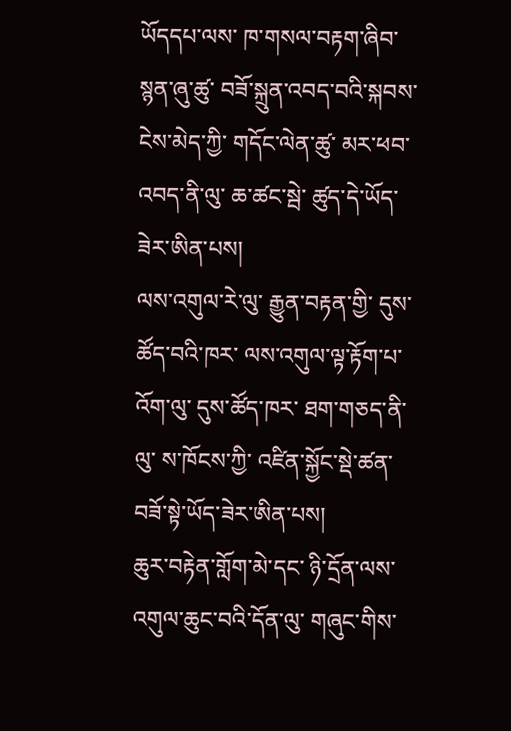ཡོདདཔ་ལས་ ཁ་གསལ་བརྟག་ཞིབ་སྙན་ཞུ་ཚུ་ བཟོ་སྐྲུན་འབད་བའི་སྐབས་ ངེས་མེད་ཀྱི་ གདོང་ལེན་ཚུ་ མར་ཕབ་འབད་ནི་ལུ་ ཆ་ཚང་སྦེ་ ཚུད་དེ་ཡོད་ཟེར་ཨིན་པས།
ལས་འགུལ་རེ་ལུ་ རྒྱུན་བརྟན་གྱི་ དུས་ཚོད་བའི་ཁར་ ལས་འགུལ་ལྟ་རྟོག་པ་འོག་ལུ་ དུས་ཚོད་ཁར་ ཐག་གཅད་ནི་ལུ་ ས་ཁོངས་ཀྱི་ འཛིན་སྐྱོང་སྡེ་ཚན་ བཟོ་སྟེ་ཡོད་ཟེར་ཨིན་པས།
ཆུར་བརྟེན་གློག་མེ་དང་ ཉི་དྲོན་ལས་འགུལ་ཆུང་བའི་དོན་ལུ་ གཞུང་གིས་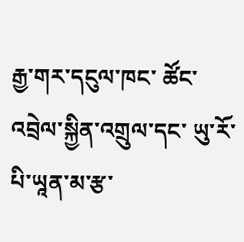རྒྱ་གར་དངུལ་ཁང་ ཚོང་འབྲེལ་སྐྱིན་འགྲུལ་དང་ ཡུ་རོ་པི་ཡཱན་མ་རྩ་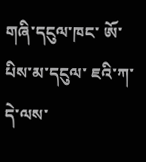གཞི་དངུལ་ཁང་ ཨོ་པིས་མ་དངུལ་ ཇའི་ཀ་ དེ་ལས་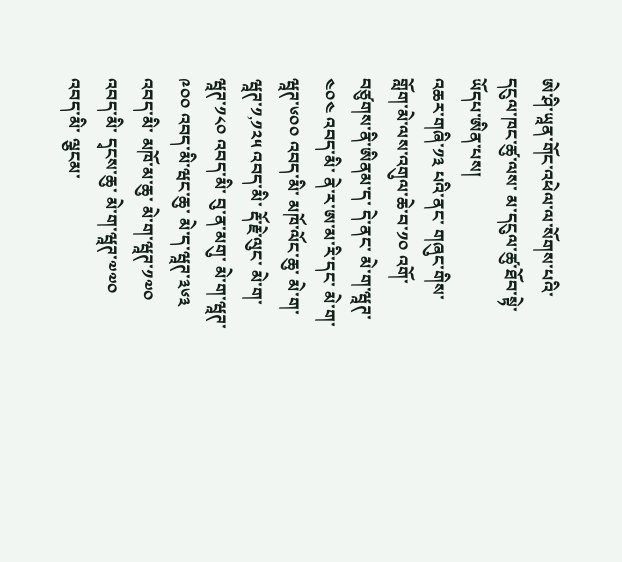ཨེ་ཤི་ཡཱན་གོང་འཕེལ་ལ་སོགས་པའི་ དངུལ་ཁང་ཚུ་ལས་ མ་དངུལ་ཚུ་ཐོབ་སྟེ་ ཡོདཔ་ཨིན་པས།
འཆར་གཞི་༡༣ པའི་ནང་ གཞུང་གིས་ གློག་མེ་ལས་འགུལ་ཆེ་བ་༡༠ འགོ་བཙུགས་ནི་ཨིནམ་ད་ དེ་ནང་ མེ་ག་ཝཱཊ་༤༠༤ འབད་མི་ ནེ་ར་ཨ་མ་རི་དང་ མེ་ག་ཝཱཊ་༦༠༠ འབད་མི་ མཁོ་ལོང་ཆུ་ མེ་ག་ཝཱཊ་༡,༡༢༥ འབད་མི་ རྡོ་རྗེ་ལུང་ མེ་ག་ཝཱཊ་༡༨༠ འབད་མི་ བུ་ན་མགུ་ མེ་ག་ཝཱཊ་༩༠༠ འབད་མི་ཝང་ཆུ་ མེ་ད་ཝཱཊ་༣༦༣ འབད་མི་ མཁོ་མ་ཆུ་ མེ་ག་ཝཱཊ་༡༧༠ འབད་མི་ དྭངས་ཆུ་ མེ་ག་ཝཱཊ་༧༧༠ འབད་མི་ ལྕངམ་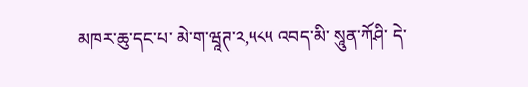མཁར་ཆུ་དང་པ་ མེ་ག་ཝཱཊ་༢,༥༨༥ འབད་མི་ སཱུན་ཀོཤི་ དེ་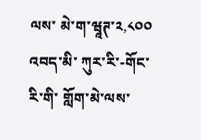ལས་ མེ་ག་ཝཱཊ་༢,༨༠༠ འབད་མི་ ཀུར་རི་-གོང་རི་གི་ གློག་མེ་ལས་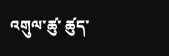འགུལ་ཚུ་ ཚུད་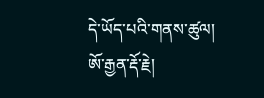དེ་ཡོད་པའི་གནས་ཚུལ།
ཨོ་རྒྱན་རྡོ་རྗེ།